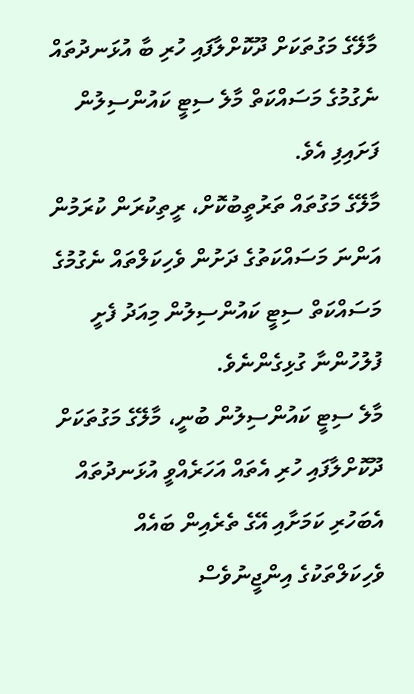މާލޭގެ މަގުތަކަށް ދޫކޮށްލާފައި ހުރި ބާ އުޅަނދުތައް ނެގުމުގެ މަސައްކަތް މާލެ ސިޓީ ކައުންސިލުން ފަށައިފި އެވެ.
މާލޭގެ މަގުތައް ތަރުތީބުކޮށް، ރީތިކުރަން ކުރަމުން އަންނަ މަސައްކަތުގެ ދަށުން ވެހިކަލްތައް ނެގުމުގެ މަސައްކަތް ސިޓީ ކައުންސިލުން މިއަދު ފެށީ ފުލުހުންނާ ގުޅިގެންނެވެ.
މާލެ ސިޓީ ކައުންސިލުން ބުނީ، މާލޭގެ މަގުތަކަށް ދޫކޮށްލާފައި ހުރި އެތައް އަހަރެއްވީ އުޅަނދުތައް އެބަހުރި ކަމަށާއި އޭގެ ތެރެއިން ބައެއް ވެހިކަލްތަކުގެ އިންޖީނުވެސް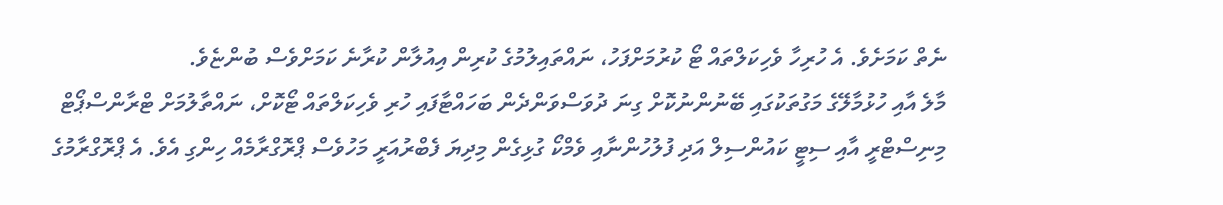ނެތް ކަމަށެވެ. އެ ހުރިހާ ވެހިކަލްތައް ޓޯ ކުރުމަށްފަހު، ނައްތައިލުމުގެ ކުރިން އިއުލާން ކުރާނެ ކަމަށްވެސް ބުންޏެވެ.
މާލެ އާއި ހުޅުމާލޭގެ މަގުތަކުގައި ބޭނުންނުކޮށް ގިނަ ދުވަސްވަންދެން ބަހައްޓާފައި ހުރި ވެހިކަލްތައް ޓޯކޮށް، ނައްތާލުމަށް ޓްރާންސްޕޯޓް މިނިސްޓްރީ އާއި ސިޓީ ކައުންސިލް އަދި ފުލުހުންނާއި ވެމްކޯ ގުޅިގެން މިދިޔަ ފެބްރުއަރީ މަހުވެސް ޕްރޮގްރާމެއް ހިންގި އެވެ. އެ ޕްރޮގްރާމުގެ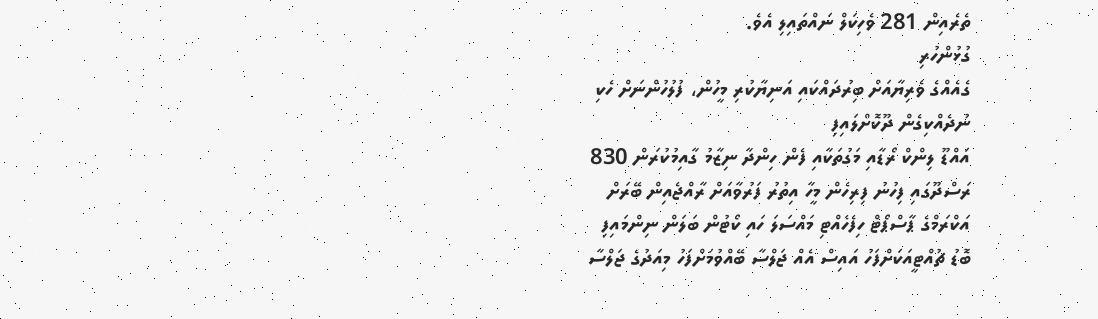ތެރެއިން 281 ވެހިކަލް ނައްތައިލި އެވެ.
ގުޅުންހުރި
ގެއެއްގެ ވެރިޔާއަށް ބިރުދައްކައި އަނިޔާކުރި މީހުން، ފުލުހުންނަށް ހެކި ނުދެއްކިގެން ދޫކޮށްލައިފި
އައްޑޫ ލިންކް ރޯޑާއި މަގުތަކާއި ފެން ހިންދާ ނިޒާމު ގާއިމުކުރަން 830
ރަސްދޫގައި ފިހުނު ފިރިހެން މީހާ އިތުރު ފަރުވާއަށް ރާއްޖެއިން ބޭރަށް
އަކްރަމްގެ ޕާސްޕޯޓް ހިފެހެއްޓި މައްސަލަ ހައި ކޯޓުން ބަލަން ނިންމައިފި
ބޮޑު ޗުއްޓީއަކަށްފަހު އައިސް އެއް ޖަލްސާ ބޭއްވުމަށްފަހު މިއަދުގެ ޖަލްސާ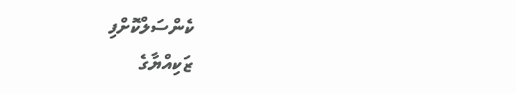ކެންސަލްކޮށްފި
ޒަކިއްޔާގެ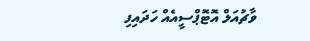ވާޗުއަލް އޮޓޮޕްސީއެއް ހަދައިފި